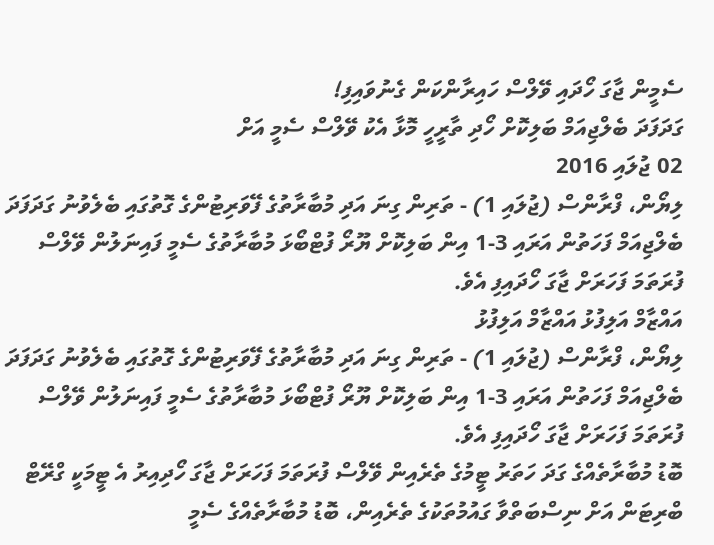ސެމީން ޖާގަ ހޯދައި ވޭލްސް ހައިރާންކަން ގެނުވައިފި!
ގަދަފަދަ ބެލްޖިއަމް ބަލިކޮށް ހޯދި ތާރީހީ މޮޅާ އެކު ވޭލްސް ސެމީ އަށް
02 ޖުލައި 2016
ލިޔޯން، ފްރާންސް (ޖުލައި 1) - ތަރިން ގިނަ އަދި މުބާރާތުގެ ފޭވަރިޓުންގެ ގޮތުގައި ބެލެވުނު ގަދަފަދަ ބެލްޖިއަމް ފަހަތުން އަރައި 3-1 އިން ބަލިކޮށް ޔޫރޯ ފުޓްބޯޅަ މުބާރާތުގެ ސެމީ ފައިނަލުން ވޭލްސް ފުރަތަމަ ފަހަރަށް ޖާގަ ހޯދައިފި އެވެ.
އައްޒާމް އަލިފުޅު އައްޒާމް އަލިފުޅު
ލިޔޯން، ފްރާންސް (ޖުލައި 1) - ތަރިން ގިނަ އަދި މުބާރާތުގެ ފޭވަރިޓުންގެ ގޮތުގައި ބެލެވުނު ގަދަފަދަ ބެލްޖިއަމް ފަހަތުން އަރައި 3-1 އިން ބަލިކޮށް ޔޫރޯ ފުޓްބޯޅަ މުބާރާތުގެ ސެމީ ފައިނަލުން ވޭލްސް ފުރަތަމަ ފަހަރަށް ޖާގަ ހޯދައިފި އެވެ.
ބޮޑު މުބާރާތެއްގެ ގަދަ ހަތަރު ޓީމުގެ ތެރެއިން ވޭލްސް ފުރަތަމަ ފަހަރަށް ޖާގަ ހޯދިއިރު އެ ޓީމަކީ ގްރޭޓް ބްރިޓަން އަށް ނިސްބަތްވާ ގައުމުތަކުގެ ތެރެއިން، ބޮޑު މުބާރާތެއްގެ ސެމީ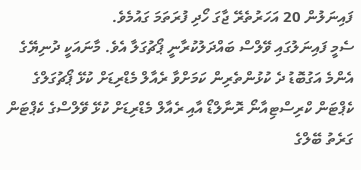ފައިނަލުން 20 އަހަރުތެރޭ ޖާގަ ހޯދި ފުރަތަމަ ގައުމެވެ.
ސެމީ ފައިނަލުގައި ވޭލްސް ބައްދަލުކުރާނީ ޕޯޗުގަލާ އެވެ. މާނައަކީ ދުނިޔޭގެ އެންމެ އަގުބޮޑު ދެ ކުޅުންތެރިން ކަމަށްވާ ރެއާލް މެޑްރިޑަށް ކުޅޭ ޕޯޗުގަލްގެ ކެޕްޓަން ކްރިސްޓިއާނޯ ރޮނާލްޑޯ އާއި ރެއާލް މެޑްރިޑަށް ކުޅޭ ވޭލްސްގެ ކެޕްޓަން ގަރެތު ބޭލްގެ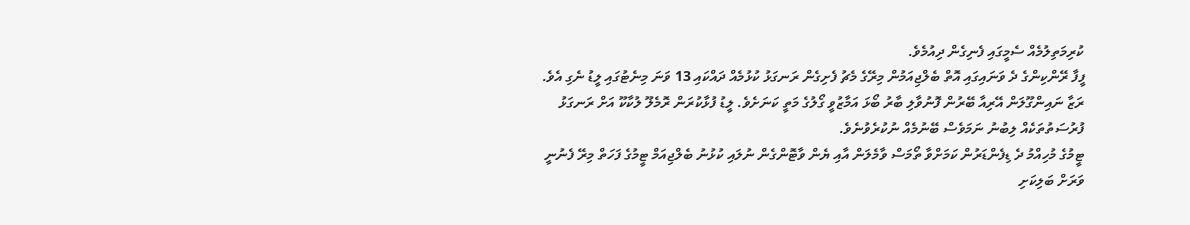ކުރިމަތިލުމެއް ސެމީގައި ފެނިގެން ދިއުމެވެ.
ފީފާ ރޭންކިންގެ ދެ ވަނައިގައި އޮތް ބެލްޖިއަމުން މިރޭގެ މެޗު ފެށިގެން ރަނގަޅު ކުޅުމެއް ދައްކައި 13 ވަނަ މިނެޓުގައި ލީޑު ނެގި އެވެ. ރަޒާ ނައިންގޫލަން އޭރިއާ ބޭރުން ފޮނުވާލި ބާރު ބޯޅަ އަމާޒުވީ ގޯލުގެ މަތީ ކަނަށެވެ. ލީޑު ފުޅާކުރަން ރޮމެލޫ ލުކާކޫ އަށް ރަނގަޅު ފުރުސަތުތަކެއް ލިބުނު ނަމަވެސް ބޭނުމެއް ނުކުރެވުނެވެ.
ޓީމުގެ މުހިއްމު ދެ ޑިފެންޑަރުން ކަމަށްވާ ތޯމަސް ވާމެލަން އާއި ޔެން ވާޓޮންގެން ނުލައި ކުޅުނު ބެލްޖިއަމް ޓީމުގެ ފަހަތް މިރޭ ފެނުނީ ވަރަށް ބަލިކަށި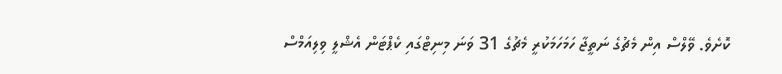ކޮށެވެ. ވޭލްސް އިން މެޗުގެ ނަތީޖާ ހަމަހަމަކުރީ މެޗުގެ 31 ވަނަ މިނިޓްގައި ކެޕްޓަން އެޝްލީ ވިލިއަމްސް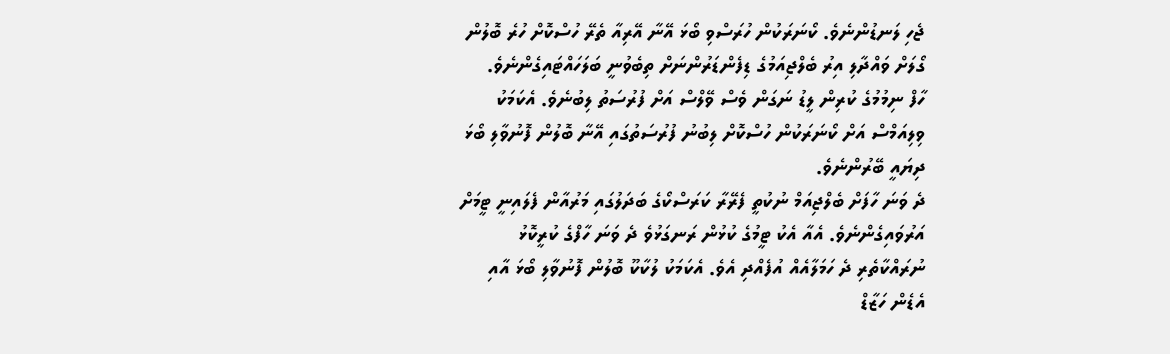ޖެހި ލަނޑުންނެވެ. ކޯނަރަކުން ހުރަސްވި ބޯޅަ އޭނާ އޭރިއާ ތެރޭ ހުސްކޮށް ހުރެ ބޮލުން ގޯލަށް ވައްދާލި އިރު ބެލްޖިއަމުގެ ޑިފެންޑަރުންނަށް ތިބެވުނީ ބަލަހައްޓައިގެންނެވެ.
ހާފް ނިމުމުގެ ކުރިން ލީޑު ނަގަން ވެސް ވޭލްސް އަށް ފުރުސަތު ލިބުނެވެ. އެކަމަކު ވިލިއަމްސް އަށް ކޯނަރަކުން ހުސްކޮށް ލިބުނު ފުރުސަތުގައި އޭނާ ބޮލުން ފޮނުވާލި ބޯޅަ ދިޔައީ ބޭރުންނެވެ.
ދެ ވަނަ ހާފަށް ބެލްޖިއަމް ނުކުތީ ފެރޭރާ ކަރަސްކޯގެ ބަދަލުގައި މަރުއާން ފެލައިނީ ޓީމަށް އަރުވައިގެންނެވެ. އެއާ އެކު ޓީމުގެ ކުޅުން ރަނގަޅުވެ ދެ ވަނަ ހާފްގެ ކުރީކޮޅު ނުރައްކާތެރި ދެ ހަމަލާއެއް އުފެއްދި އެވެ. އެކަމަކު ލުކާކޫ ބޮލުން ފޮނުވާލި ބޯޅަ އާއި އެޑެން ހަޒާޑް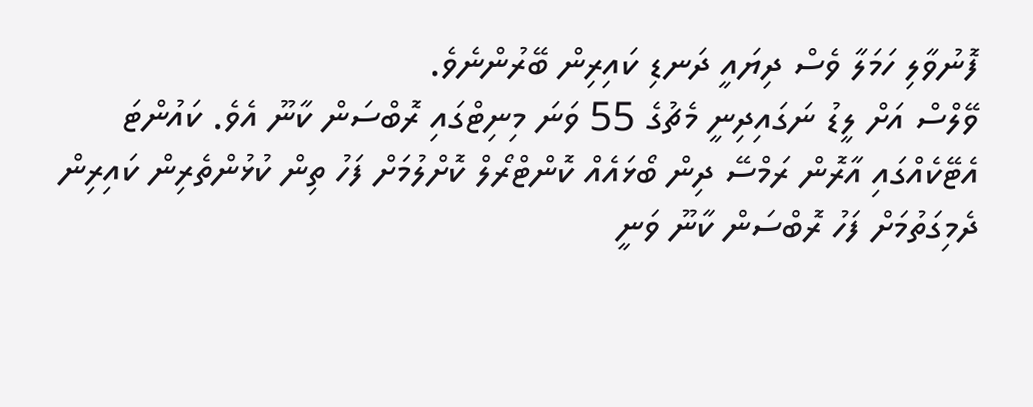ފޮނުވާލި ހަމަލާ ވެސް ދިޔައީ ދަނޑި ކައިރިން ބޭރުންނެވެ.
ވޭލްސް އަށް ލީޑު ނަގައިދިނީ މެޗުގެ 55 ވަނަ މިނިޓްގައި ރޮބްސަން ކާނޫ އެވެ. ކައުންޓަ އެޓޭކެއްގައި އާރޮން ރަމްސޭ ދިން ބޯޅައެއް ކޮންޓްރޯލް ކޮށްލުމަށް ފަހު ތިން ކުޅުންތެރިން ކައިރިން ދެމިގަތުމަށް ފަހު ރޮބްސަން ކާނޫ ވަނީ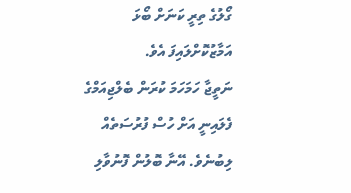ގޯލުގެ ތިރީ ކަނަށް ބޯޅަ އަމާޒުކޮށްލައިފަ އެވެ.
ނަތީޖާ ހަމަހަމަ ކުރަން ބެލްޖިއަމްގެ ފެލައިނީ އަށް ހުސް ފުރުސަތެއް ލިބުނެވެ. އޭނާ ބޮލުން ފޮނުވާލި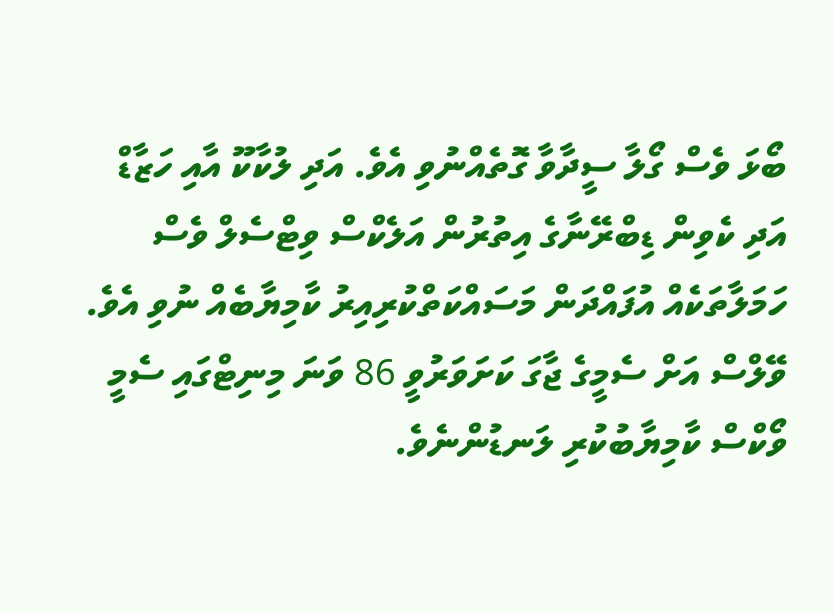ބޯޅަ ވެސް ގޯލާ ސީދާވާ ގޮތެއްނުވި އެވެ. އަދި ލުކާކޫ އާއި ހަޒާޑް އަދި ކެވިން ޑިބްރޭނާގެ އިތުރުން އަލެކްސް ވިޓްސެލް ވެސް ހަމަލާތަކެއް އުފައްދަން މަސައްކަތްކުރިއިރު ކާމިޔާބެއް ނުވި އެވެ.
ވޭލްސް އަށް ސެމީގެ ޖާގަ ކަށަވަރުވީ 86 ވަނަ މިނިޓްގައި ސެމީ ވޯކްސް ކާމިޔާބުކުރި ލަނޑުންނެވެ.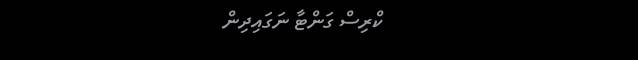ކްރިސް ގަންޓާ ނަގައިދިން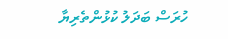ހުރަސް ބަދަލު ކުޅުންތެރިޔާ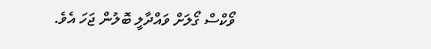ވޯކްސް ގޯލަށް ވައްދާލީ ބޮލުން ޖަހަ އެވެ.